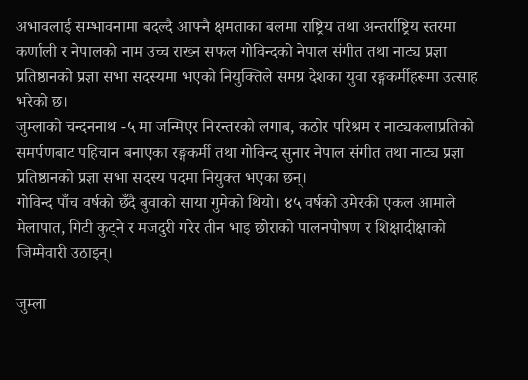अभावलाई सम्भावनामा बदल्दै आफ्नै क्षमताका बलमा राष्ट्रिय तथा अन्तर्राष्ट्रिय स्तरमा कर्णाली र नेपालको नाम उच्च राख्न सफल गोविन्दको नेपाल संगीत तथा नाट्य प्रज्ञा प्रतिष्ठानको प्रज्ञा सभा सदस्यमा भएको नियुक्तिले समग्र देशका युवा रङ्गकर्मीहरूमा उत्साह भरेको छ।
जुम्लाको चन्दननाथ -५ मा जन्मिएर निरन्तरको लगाब, कठोर परिश्रम र नाट्यकलाप्रतिको समर्पणबाट पहिचान बनाएका रङ्गकर्मी तथा गोविन्द सुनार नेपाल संगीत तथा नाट्य प्रज्ञा प्रतिष्ठानको प्रज्ञा सभा सदस्य पदमा नियुक्त भएका छन्।
गोविन्द पाँच वर्षको छँदै बुवाको साया गुमेको थियो। ४५ वर्षको उमेरकी एकल आमाले मेलापात, गिटी कुट्ने र मजदुरी गरेर तीन भाइ छोराको पालनपोषण र शिक्षादीक्षाको जिम्मेवारी उठाइन्।

जुम्ला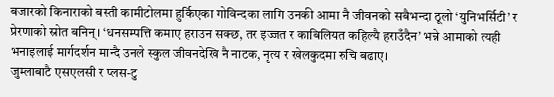बजारको किनाराको बस्ती कामीटोलमा हुर्किएका गोविन्दका लागि उनकी आमा नै जीवनको सबैभन्दा ठूलो ‘युनिभर्सिटी’ र प्रेरणाको स्रोत बनिन्। ‘धनसम्पत्ति कमाए हराउन सक्छ, तर इज्जत र काबिलियत कहिल्यै हराउँदैन’ भन्ने आमाको त्यही भनाइलाई मार्गदर्शन मान्दै उनले स्कुल जीवनदेखि नै नाटक, नृत्य र खेलकुदमा रुचि बढाए।
जुम्लाबाटै एसएलसी र प्लस-टु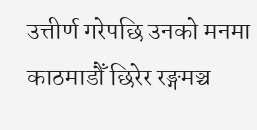उत्तीर्ण गरेपछि उनको मनमा काठमाडौँ छिरेर रङ्गमञ्च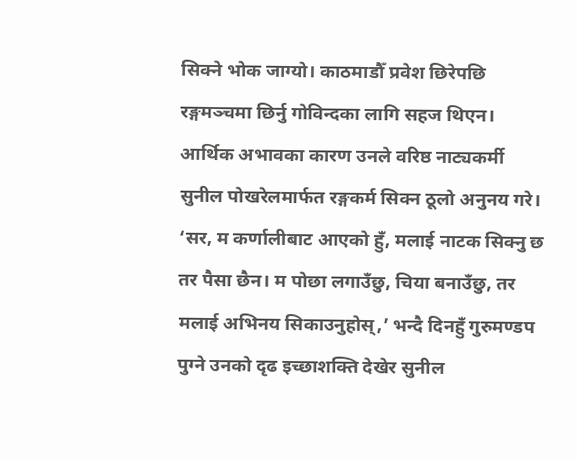सिक्ने भोक जाग्यो। काठमाडौँ प्रवेश छिरेपछि रङ्गमञ्चमा छिर्नु गोविन्दका लागि सहज थिएन।
आर्थिक अभावका कारण उनले वरिष्ठ नाट्यकर्मी सुनील पोखरेलमार्फत रङ्गकर्म सिक्न ठूलो अनुनय गरे। ‘सर, म कर्णालीबाट आएको हुँ, मलाई नाटक सिक्नु छ तर पैसा छैन। म पोछा लगाउँछु, चिया बनाउँछु, तर मलाई अभिनय सिकाउनुहोस्,’ भन्दै दिनहुँ गुरुमण्डप पुग्ने उनको दृढ इच्छाशक्ति देखेर सुनील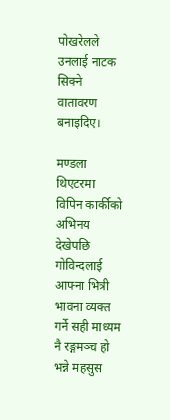पोखरेलले उनलाई नाटक सिक्ने वातावरण बनाइदिए।

मण्डला थिएटरमा विपिन कार्कीको अभिनय देखेपछि गोविन्दलाई आफ्ना भित्री भावना व्यक्त गर्ने सही माध्यम नै रङ्गमञ्च हो भन्ने महसुस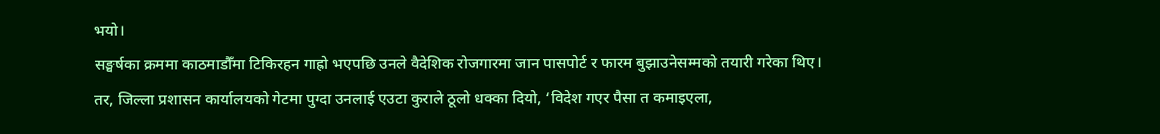भयो।
सङ्घर्षका क्रममा काठमाडौँमा टिकिरहन गाह्रो भएपछि उनले वैदेशिक रोजगारमा जान पासपोर्ट र फारम बुझाउनेसम्मको तयारी गरेका थिए।
तर, जिल्ला प्रशासन कार्यालयको गेटमा पुग्दा उनलाई एउटा कुराले ठूलो धक्का दियो, ‘विदेश गएर पैसा त कमाइएला,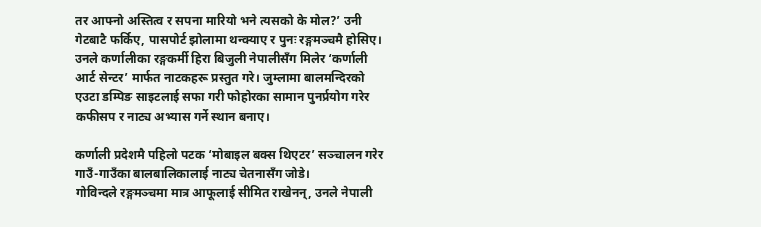तर आफ्नो अस्तित्व र सपना मारियो भने त्यसको के मोल?’ उनी गेटबाटै फर्किए, पासपोर्ट झोलामा थन्क्याए र पुनः रङ्गमञ्चमै होसिए।
उनले कर्णालीका रङ्गकर्मी हिरा बिजुली नेपालीसँग मिलेर ‘कर्णाली आर्ट सेन्टर’ मार्फत नाटकहरू प्रस्तुत गरे। जुम्लामा बालमन्दिरको एउटा डम्पिङ साइटलाई सफा गरी फोहोरका सामान पुनर्प्रयोग गरेर कफीसप र नाट्य अभ्यास गर्ने स्थान बनाए।

कर्णाली प्रदेशमै पहिलो पटक ‘मोबाइल बक्स थिएटर’ सञ्चालन गरेर गाउँ-गाउँका बालबालिकालाई नाट्य चेतनासँग जोडे।
गोविन्दले रङ्गमञ्चमा मात्र आफूलाई सीमित राखेनन्, उनले नेपाली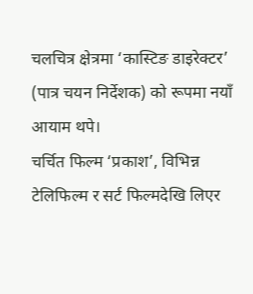चलचित्र क्षेत्रमा ‘कास्टिङ डाइरेक्टर’ (पात्र चयन निर्देशक) को रूपमा नयाँ आयाम थपे।
चर्चित फिल्म ‘प्रकाश’, विभिन्न टेलिफिल्म र सर्ट फिल्मदेखि लिएर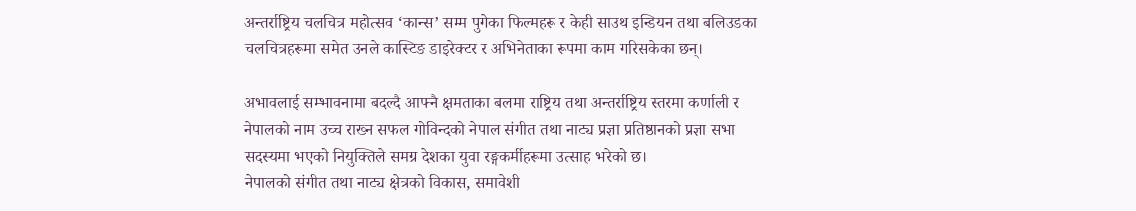अन्तर्राष्ट्रिय चलचित्र महोत्सव ‘कान्स’ सम्म पुगेका फिल्महरू र केही साउथ इन्डियन तथा बलिउडका चलचित्रहरूमा समेत उनले कास्टिङ डाइरेक्टर र अभिनेताका रूपमा काम गरिसकेका छन्।

अभावलाई सम्भावनामा बदल्दै आफ्नै क्षमताका बलमा राष्ट्रिय तथा अन्तर्राष्ट्रिय स्तरमा कर्णाली र नेपालको नाम उच्च राख्न सफल गोविन्दको नेपाल संगीत तथा नाट्य प्रज्ञा प्रतिष्ठानको प्रज्ञा सभा सदस्यमा भएको नियुक्तिले समग्र देशका युवा रङ्गकर्मीहरूमा उत्साह भरेको छ।
नेपालको संगीत तथा नाट्य क्षेत्रको विकास, समावेशी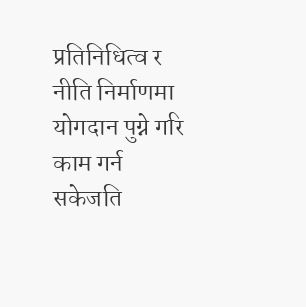प्रतिनिधित्व र नीति निर्माणमा योगदान पुग्ने गरि काम गर्न सकेजति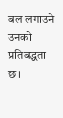बल लगाउने उनको प्रतिबद्धता छ।